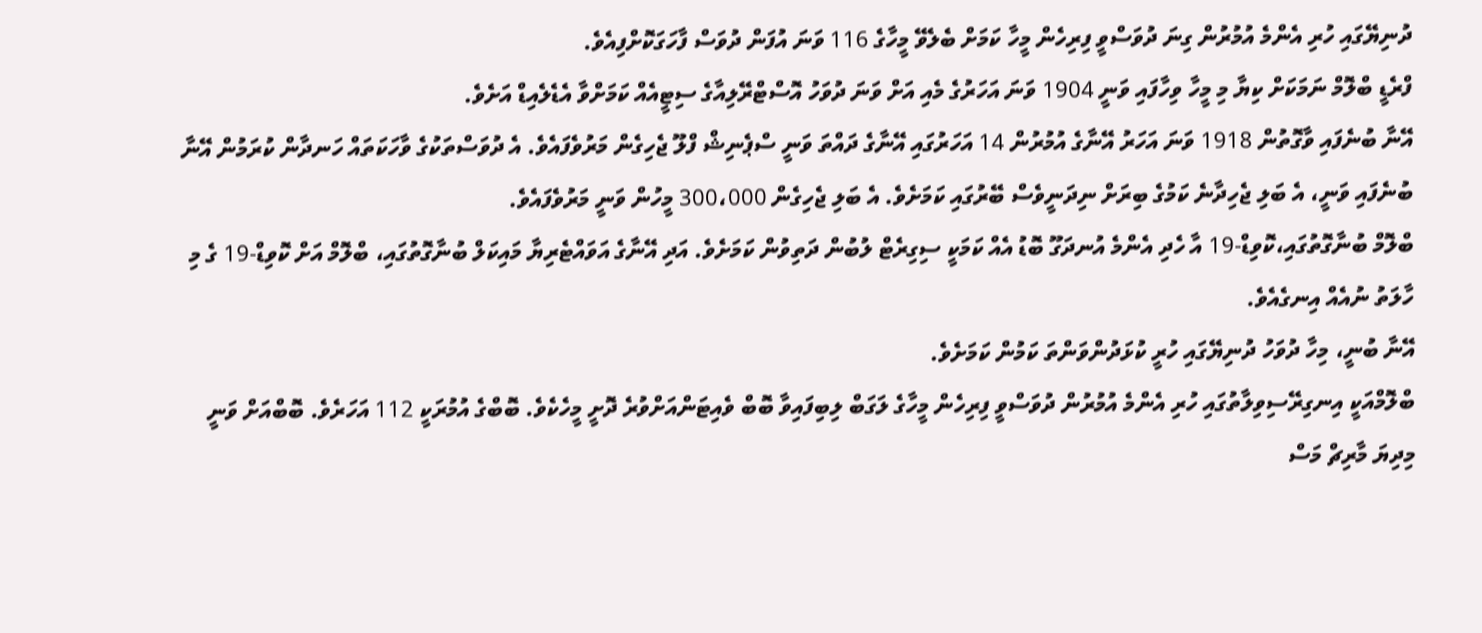ދުނިޔޭގައި ހުރި އެންމެ އުމުރުން ގިނަ ދުވަސްވީ ފިރިހެން މީހާ ކަމަށް ބެލެވޭ މީހާގެ 116 ވަނަ އުފަން ދުވަސް ފާހަގަކޮށްފިއެވެ.
ފްރެޑީ ބްލޮމް ނަމަކަށް ކިޔާ މި މީހާ ވިހާފައި ވަނީ 1904 ވަނަ އަހަރުގެ މެއި އަށް ވަނަ ދުވަހު އޮސްޓްރޭލިއާގެ ސިޓީއެއް ކަމަށްވާ އެޑެލެއިޑް އަށެވެ.
އޭނާ ބުނެފައި ވާގޮތުން 1918 ވަނަ އަހަރު އޭނާގެ އުމުރުން 14 އަހަރުގައި އޭނާގެ ދައްތަ ވަނީ ސްޕެނިޝް ފްލޫ ޖެހިގެން މަރުވެފައެވެ. އެ ދުވަސްތަކުގެ ވާހަކަތައް ހަނދާން ކުރަމުން އޭނާ ބުނެފައި ވަނީ، އެ ބަލި ޖެހިދާނެ ކަމުގެ ބިރަށް ނިދަނީވެސް ބޭރުގައި ކަމަށެވެ. އެ ބަލި ޖެހިގެން 300،000 މީހުން ވަނީ މަރުވެފައެވެ.
ބްލޮމް ބުނާގޮތުގައި،ކޮވިޑް-19 އާ ހެދި އެންމެ އުނދަގޫ ބޮޑު އެއް ކަމަކީ ސިގިރެޓް ލުބުން ދަތިވުން ކަމަށެވެ. އަދި އޭނާގެ އަވައްޓެރިޔާ މައިކަލް ބުނާގޮތުގައި، ބްލޮމް އަށް ކޮވިޑް-19 ގެ މި ހާލަތު ނުއެއް އިނގެއެވެ.
އޭނާ ބުނީ، މިހާ ދުވަހު ދުނިޔޭގައި ހުރީ ކުޅަދުންވަންތަ ކަމުން ކަމަށެވެ.
ބްލޮމްއަކީ އިނގިރޭސިވިލާތުގައި ހުރި އެންމެ އުމުރުން ދުވަސްވީ ފިރިހެން މީހާގެ ލަގަބް ލިބިފައިވާ ބޮބް ވެއިޓަންއަށްވުރެ ދޮށީ މީހެކެވެ. ބޮބްގެ އުމުރަކީ 112 އަހަރެވެ. ބޮބްއަށް ވަނީ މިދިޔަ މާރިޗް މަސް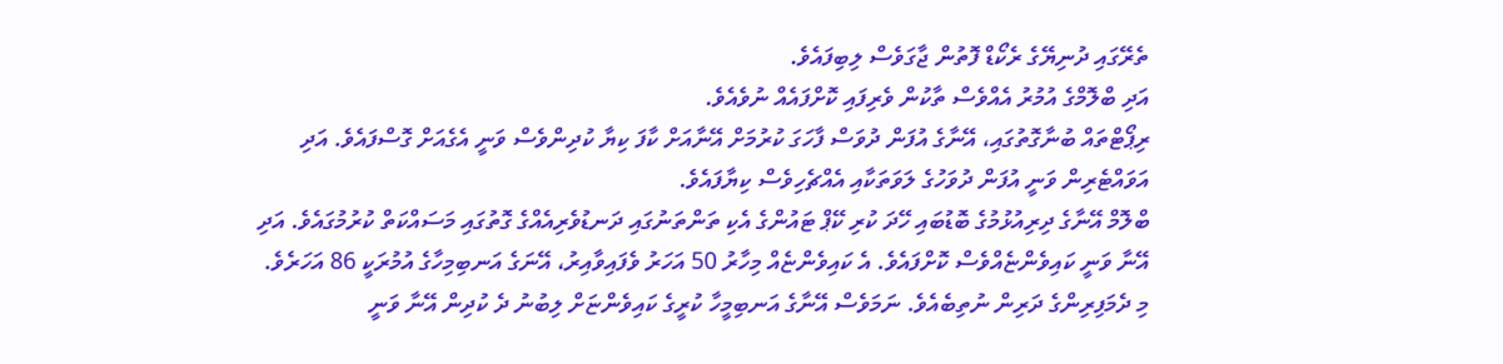ތެރޭގައި ދުނިޔޭގެ ރެކޯޑް ފޮތުން ޖާގަވެސް ލިބިފައެވެ.
އަދި ބްލޮމްގެ އުމުރު އެއްވެސް ތާކުން ވެރިފައި ކޮށްފައެއް ނުވެއެވެ.
ރިޕޯޓްތައް ބުނާގޮތުގައި، އޭނާގެ އުފަން ދުވަސް ފާހަގަ ކުރުމަށް އޭނާއަށް ކާފަ ކިޔާ ކުދިންވެސް ވަނީ އެގެއަށް ގޮސްފައެވެ. އަދި އަވައްޓެރިން ވަނީ އުފަން ދުވަހުގެ ލަވަތަކާއި އެއްޗެހިވެސް ކިޔާފައެވެ.
ބްލޮމް އޭނާގެ ދިރިއުޅުމުގެ ބޮޑުބައި ހޭދަ ކުރި ކޭޕް ޓައުންގެ އެކި ތަންތަނުގައި ދަނޑުވެރިއެއްގެ ގޮތުގައި މަސައްކަތް ކުރުމުގައެވެ. އަދި އޭނާ ވަނީ ކައިވެންޏެއްވެސް ކޮށްފައެވެ. އެ ކައިވެންޏެއް މިހާރު 50 އަހަރު ވެފައިވާއިރު، އޭނަގެ އަނބިމިހާގެ އުމުރަކީ 86 އަހަރެވެ.
މި ދެމަފިރިންގެ ދަރިން ނުތިބެއެވެ. ނަމަވެސް އޭނާގެ އަނބިމީހާ ކުރީގެ ކައިވެންޏަށް ލިބުނު ދެ ކުދިން އޭނާ ވަނީ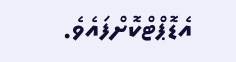އެޑޮޕްޓްކޮށްފައެވެ.